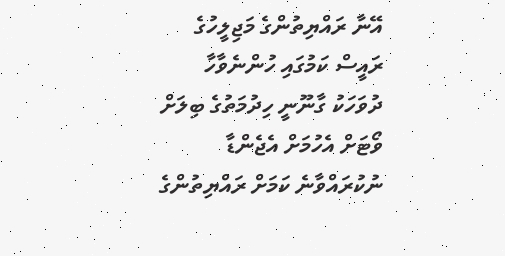އޭނާ ރައްޔިތުންގެ މަޖިލީހުގެ ރައީސް ކަމުގައި ހުންނެވާހާ ދުވަހަކު ގާނޫނީ ހިދުމަތުގެ ބިލަށް ވޯޓަށް އެހުމަށް އެޖެންޑާ ނުކުރައްވާނެ ކަމަށް ރައްޔިތުންގެ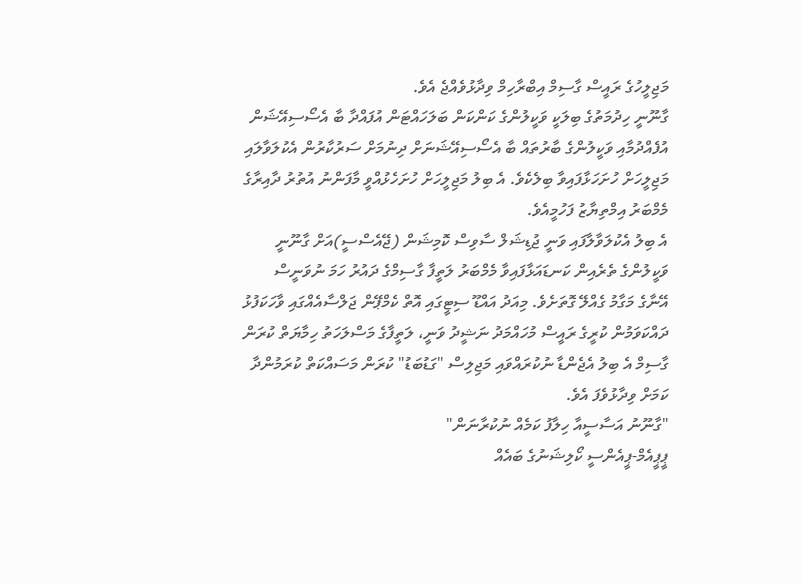މަޖިލީހުގެ ރައީސް ގާސިމް އިބްރާހިމް ވިދާޅުވެއްޖެ އެވެ.
ގާނޫނީ ހިދުމަތުގެ ބިލަކީ ވަކީލުންގެ ކަންކަން ބަލަހައްޓަން އުފައްދާ ބާ އެސޯސިއޭޝަން އުފެއްދުމާއި ވަކީލުންގެ ބާރުތައް ބާ އެސޯސިއޭޝަނަށް ދިނުމަށް ސަރުކާރުން އެކުލަވާލައި މަޖިލީހަށް ހުށަހަޅާފައިވާ ބިލެކެވެ. އެ ބިލު މަޖިލީހަށް ހުށަހެޅުއްވީ މާފަންނު އުތުރު ދާއިރާގެ މެމްބަރު އިމްތިޔާޒު ފަހުމީއެވެ.
އެ ބިލު އެކުލަވާލާފައި ވަނީ ޖުޑިޝަލް ސާވިސް ކޮމިޝަން (ޖޭއެސްސީ)އަށް ގާނޫނީ ވަކީލުންގެ ތެރެއިން ކަނޑައަޅާފައިވާ މެމްބަރު ލަތީފާ ގާސިމްގެ ދައުރު ހަމަ ނުވަނީސް އޭނާގެ މަގާމު ގެއްލޭ ގޮތަށެވެ. މިއަދު އައްޑޫ ސިޓީގައި އޮތް ކެމްޕޭން ޖަލްސާއެއްގައި ވާހަކަފުޅު ދައްކަވަމުން ކުރީގެ ރައީސް މުހައްމަދު ނަޝީދު ވަނީ، ލަތީފާގެ މަސްލަހަތު ހިމާޔަތް ކުރަން ގާސިމް އެ ބިލު އެޖެންޑާ ނުކުރައްވައި މަޖިލިސް "ގަޑުބަޑު" ކުރަން މަސައްކަތް ކުރަމުންދާ ކަމަށް ވިދާޅުވެފަ އެވެ.
"ގާނޫނު އަސާސީއާ ހިލާފު ކަމެއް ނުކުރާނަން"
ޕީޕީއެމް-ޕީއެންސީ ކޯލިޝަނުގެ ބައެއް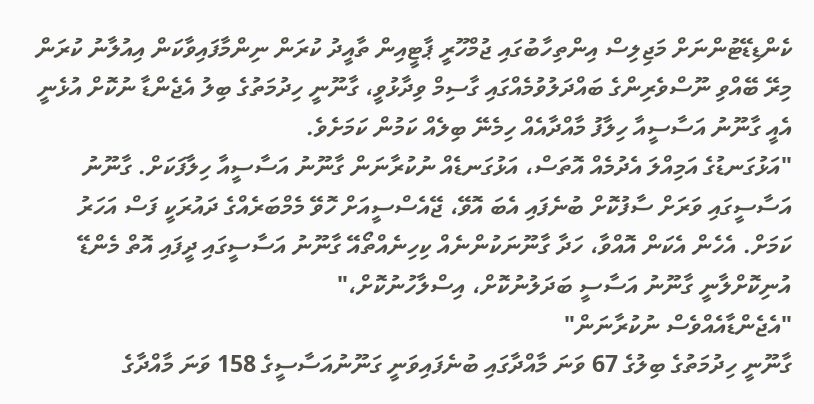ކެންޑިޑޭޓުންނަށް މަޖިލިސް އިންތިހާބުގައި ޖުމްހޫރީ ޕާޓީއިން ތާއީދު ކުރަން ނިންމާފައިވާކަން އިއުލާނު ކުރަން މިރޭ ބޭއްވި ނޫސްވެރިންގެ ބައްދަލުވުމެއްގައި ގާސިމް ވިދާޅުވީ، ގާނޫނީ ހިދުމަތުގެ ބިލު އެޖެންޑާ ނުކޮށް އުޅެނީ އެއީ ގާނޫނު އަސާސީއާ ހިލާފު މާއްދާއެއް ހިމެނޭ ބިލެއް ކަމުން ކަމަށެވެ.
"އަޅުގަނޑުގެ އަމިއްލަ އެދުމެއް އޮތަސް، އަޅުގަނޑެއް ނުކުރާނަން ގާނޫނު އަސާސީއާ ހިލާފަކަށް. ގާނޫނު އަސާސީގައި ވަރަށް ސާފުކޮށް ބުނެފައި އެބަ އޮވޭ، ޖޭއެސްސީއަށް ހޮވޭ މެމްބަރެއްގެ ދައުރަކީ ފަސް އަހަރު ކަމަށް. އެހެން އެކަން އޮއްވާ، ހަދާ ގާނޫނަކުންނެއް ކިހިނެއްތޯއޭ ގާނޫނު އަސާސީގައި ދީފައި އޮތް މެންޑޭ އުނިކޮށްލާނީ ގާނޫނު އަސާސީ ބަދަލުނުކޮށް، އިސްލާހުނުކޮށް،"
"އެޖެންޑާއެއްވެސް ނުކުރާނަން"
ގާނޫނީ ހިދުމަތުގެ ބިލުގެ 67 ވަނަ މާއްދާގައި ބުނެފައިވަނީ ގަނޫނުއަސާސީގެ 158 ވަނަ މާއްދާގެ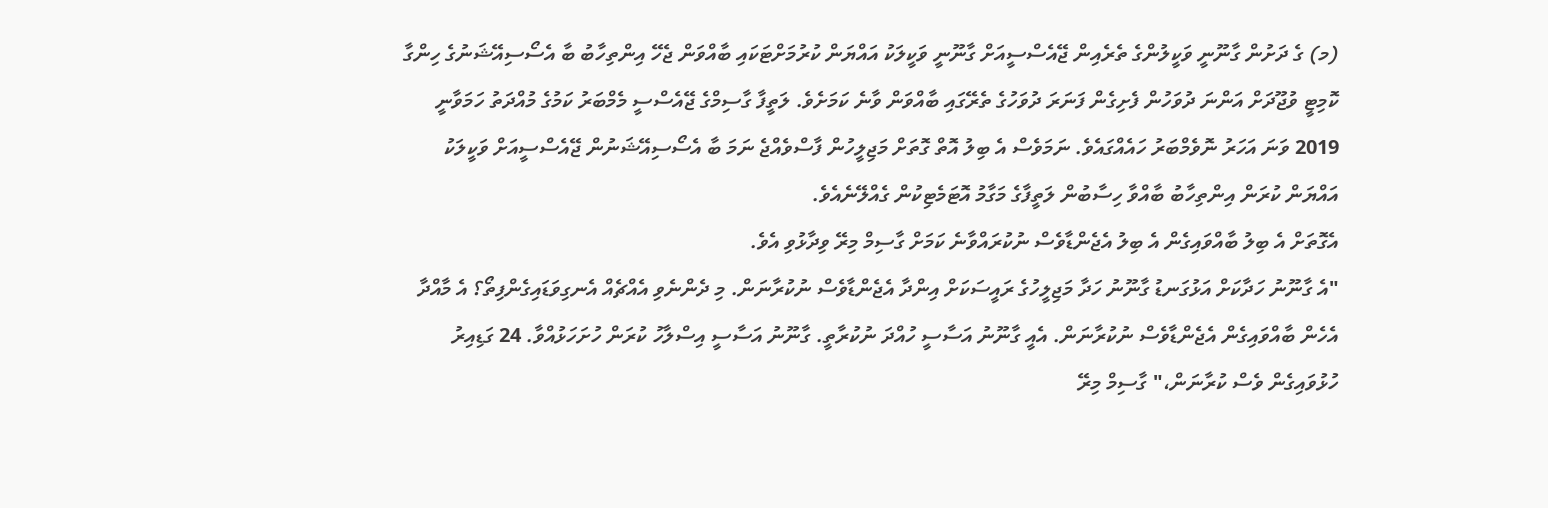(މ) ގެ ދަށުން ގާނޫނީ ވަކީލުންގެ ތެރެއިން ޖޭއެސްސީއަށް ގާނޫނީ ވަކީލަކު އައްޔަން ކުރުމަށްޓަކައި ބާއްވަން ޖެހޭ އިންތިހާބު ބާ އެސޯސިއޭޝަނުގެ ހިންގާ ކޮމިޓީ ވުޖޫދަށް އަންނަ ދުވަހުން ފެށިގެން ފަނަރަ ދުވަހުގެ ތެރޭގައި ބާއްވަން ވާނެ ކަމަށެވެ. ލަތީފާ ގާސިމްގެ ޖޭއެސްސީ މެމްބަރު ކަމުގެ މުއްދަތު ހަމަވާނީ 2019 ވަނަ އަހަރު ނޮވެމްބަރު ހައެއްގައެވެ. ނަމަވެސް އެ ބިލު އޮތް ގޮތަށް މަޖިލީހުން ފާސްވެއްޖެ ނަމަ ބާ އެސޯސިއޭޝަނުން ޖޭއެސްސީއަށް ވަކީލަކު އައްޔަން ކުރަން އިންތިހާބު ބާއްވާ ހިސާބުން ލަތީފާގެ މަގާމު އޮޓަމެޓިކުން ގެއްލޭނެއެވެ.
އެގޮތަށް އެ ބިލު ބާއްވައިގެން އެ ބިލު އެޖެންޑާވެސް ނުކުރައްވާނެ ކަމަށް ގާސިމް މިރޭ ވިދާޅުވި އެވެ.
"އެ ގާނޫނު ހަދާކަށް އަޅުގަނޑު ގާނޫނު ހަދާ މަޖިލީހުގެ ރައީސަކަށް އިންދާ އެޖެންޑާވެސް ނުކުރާނަން. މި ދެންނެވި އެއްޗެއް އެނގިވަޑައިގެންފިތޯ؟ އެ މާއްދާ އެހެން ބާއްވައިގެން އެޖެންޑާވެސް ނުކުރާނަން. އެއީ ގާނޫނު އަސާސީ ހުއްދަ ނުކުރާތީ. ގާނޫނު އަސާސީ އިސްލާހު ކުރަން ހުށަހަޅުއްވާ. 24 ގަޑިއިރު ހުޅުވައިގެން ވެސް ކުރާނަން،" ގާސިމް މިރޭ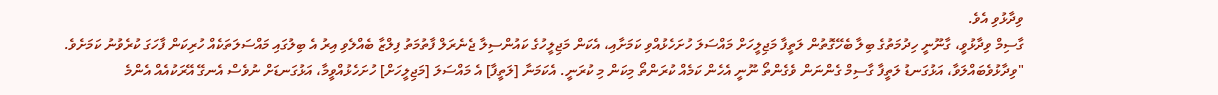ވިދާޅުވި އެވެ.
ގާސިމް ވިދާޅުވީ، ގާނޫނީ ހިދުމަތުގެ ބިލާ ބެހޭގޮތުން ލަތީފާ މަޖިލީހަށް މައްސަލަ ހުށަހެޅުއްވި ކަމަށާއި، އެކަން މަޖިލީހުގެ ކައުންސިލާ ޖެނެރަލް ފާތުމަތު ފިލްޒާ ބެއްލެވި އިރު އެ ބިލުގައި މައްސަލަތަކެއް ހުރިކަން ފާހަގަ ކުރެވުނު ކަމަށެވެ.
"ވިދާޅުވެބައްލަވާ، އަޅުގަނޑު ލަތީފާ ގާސިމް ގެންނަން ވެގެންތޯ ނޫނީ އެހެން ކަމެއް ކުރަންތޯ މިކަން މި ކުރަނީ. އެކަމަނާ [ލަތީފާ] އެ މައްސަލަ [މަޖިލީހަށް] ހުށަހެޅުއްވީމާ، އަޅުގަނޑަށް ނުވެސް އެނގޭ އޭރަކުއެއް އެންމެ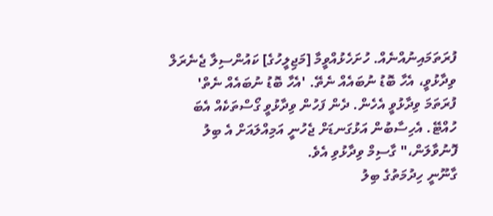ފުރަތަމައިނުއްނެއް. ހުށަހެޅުއްވީމާ [މަޖިލީހުގެ] ކައުންސިލާ ޖެނެރަލް ވިދާޅުވީ، އެހާ ބޮޑު ނުބައެއް ނެތޭ. 'އެހާ ބޮޑު ނުބައެއް ނެތް' ފުރަތަމަ ވިދާޅުވީ އެހެން. ދެން ފަހުން ވިދާޅުވީ ގޯސްތަކެއް އެބަ ހުއްޓޭ. އެހިސާބުން އަޅުގަނޑަށް ޖެހުނީ އަމިއްލައަށް އެ ބިލު ފޮނުވާލަން،" ގާސިމް ވިދާޅުވި އެވެ.
ގާނޫނީ ހިދުމަތުގެ ބިލު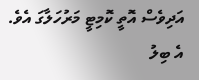އަދިވެސް އޮތީ ކޮމިޓީ މަރުހަލާގަ އެވެ. އެ ބިލު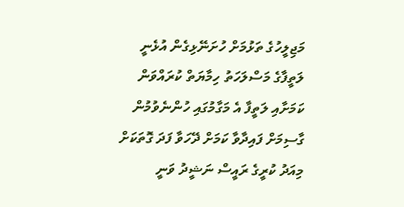މަޖިލީހުގެ ތަޅުމަށް ހުށަނޭޅިގެން އުޅެނީ ލަތީފާގެ މަސްލަހަތު ހިމާޔަތް ކުރައްވަން ކަމަށާއި ލަތީފާ އެ މަގާމުގައި ހުންނެވުމުން ގާސިމަށް ފައިދާވާ ކަމަށް ދޭހަވާ ފަދަ ގޮތަކަށް މިއަދު ކުރީގެ ރައީސް ނަޝީދު ވަނީ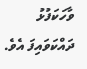ވާހަކަފުޅު ދައްކަވައިފަ އެވެ.